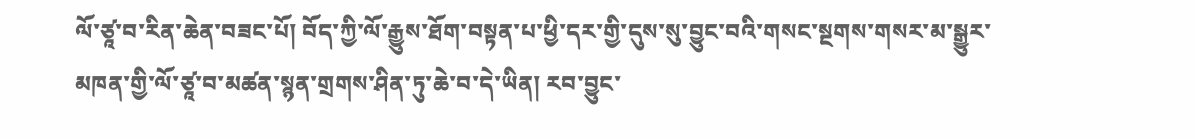ལོ་ཙཱ་བ་རིན་ཆེན་བཟང་པོ། བོད་ཀྱི་ལོ་རྒྱུས་ཐོག་བསྟན་པ་ཕྱི་དར་གྱི་དུས་སུ་བྱུང་བའི་གསང་སྔགས་གསར་མ་སྒྱུར་མཁན་གྱི་ལོ་ཙཱ་བ་མཚན་སྙན་གྲགས་ཤིན་ཏུ་ཆེ་བ་དེ་ཡིན། རབ་བྱུང་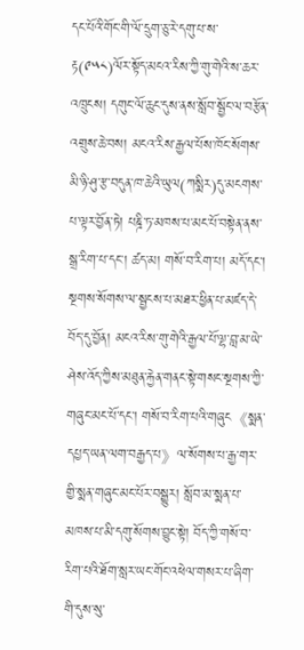དང་པོའི་གོང་གི་ལོ་དྲུག་ཅུ་རེ་དགུ་པ་ས་རྟ(༩༥༨)ལོར་སྟོད་མངའ་རིས་ཀྱི་གུ་གེའི་ས་ཆར་འཁྲུངས། དགུང་ལོ་ཆུང་དུས་ནས་སློབ་སྦྱོང་ལ་བརྩོན་འགྲུས་ཆེ་བས། མངའ་རིས་རྒྱལ་པོས་ཁོང་སོགས་མི་ཉི་ཤུ་རྩ་བདུན་ཁ་ཆེའི་ཡུལ(ཀསྨིར)དུ་མངགས་པ་ལྟར་བྱོན་ཏེ། པཎྜི་ཏ་མཁས་པ་མང་པོ་བསྟེན་ནས་སྒྲ་རིག་པ་དང་། ཚད་མ། གསོ་བ་རིག་པ། མདོ་དང་། སྔགས་སོགས་ལ་སྦྱངས་པ་མཐར་ཕྱིན་པ་མཛད་དེ་བོད་དུ་བྱོན། མངའ་རིས་གུ་གེའི་རྒྱལ་པོ་ལྷ་བླ་མ་ཡེ་ཤེས་འོད་ཀྱིས་མཐུན་རྐྱེན་གནང་སྟེ་གསང་སྔགས་ཀྱི་གཞུང་མང་པོ་དང་། གསོ་བ་རིག་པའི་གཞུང《སྨན་དཔྱད་ཡན་ལག་བརྒྱད་པ》ལ་སོགས་པ་རྒྱ་གར་གྱི་སྨན་གཞུང་མང་པོར་བསྒྱུར། སློབ་མ་སྨན་པ་མཁས་པ་མི་དགུ་སོགས་བྱུང་སྟེ། བོད་ཀྱི་གསོ་བ་རིག་པའི་ཐོག་སླར་ཡང་གོང་འཕེལ་གསར་པ་ཞིག་གི་དུས་སུ་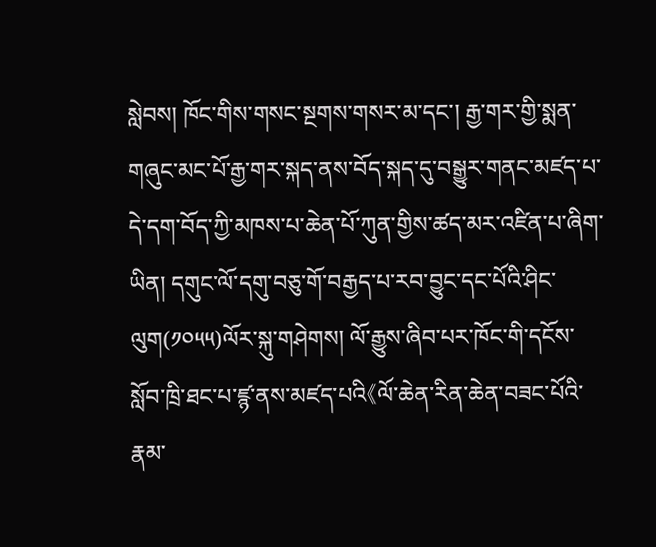སླེབས། ཁོང་གིས་གསང་སྔགས་གསར་མ་དང་། རྒྱ་གར་གྱི་སྨན་གཞུང་མང་པོ་རྒྱ་གར་སྐད་ནས་བོད་སྐད་དུ་བསྒྱུར་གནང་མཛད་པ་དེ་དག་བོད་ཀྱི་མཁས་པ་ཆེན་པོ་ཀུན་གྱིས་ཚད་མར་འཛིན་པ་ཞིག་ཡིན། དགུང་ལོ་དགུ་བཅུ་གོ་བརྒྱད་པ་རབ་བྱུང་དང་པོའི་ཤིང་ལུག(༡༠༥༥)ལོར་སྐུ་གཤེགས། ལོ་རྒྱུས་ཞིབ་པར་ཁོང་གི་དངོས་སློབ་ཁྲི་ཐང་པ་ཛྙ་ནས་མཛད་པའི《ལོ་ཆེན་རིན་ཆེན་བཟང་པོའི་རྣམ་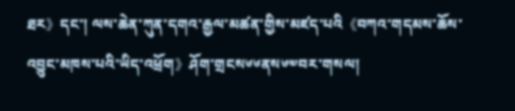ཐར》དང་། ལས་ཆེན་ཀུན་དགའ་རྒྱལ་མཚན་གྱིས་མཛད་པའི《བཀའ་གདམས་ཆོས་འབྱུང་མཁས་པའི་ཡིད་འཕྲོག》ཤོག་གྲངས༦༦ནས༦༧བར་གསལ།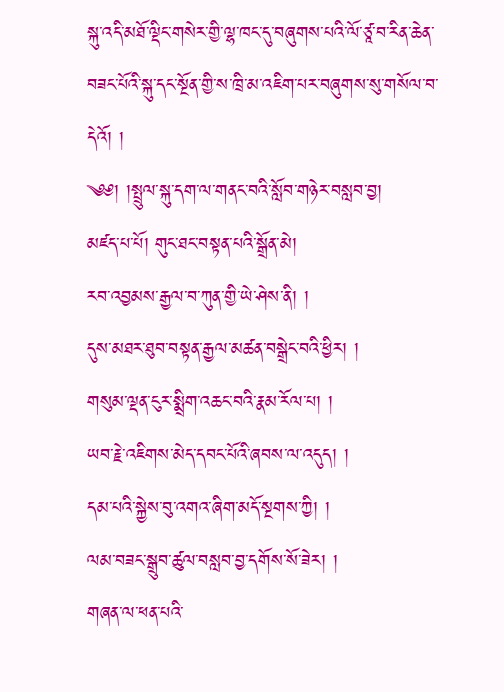སྐུ་འདི་མཐོ་ལྡིང་གསེར་གྱི་ལྷ་ཁང་དུ་བཞུགས་པའི་ལོ་ཙཱ་བ་རིན་ཆེན་བཟང་པོའི་སྐུ་དང་སྔོན་གྱི་ས་ཁྲི་མ་འཇིག་པར་བཞུགས་སུ་གསོལ་བ་དེའོ། །
༄༅། །སྤྲུལ་སྐུ་དག་ལ་གནང་བའི་སློབ་གཉེར་བསླབ་བྱ།
མཛད་པ་པོ། གུང་ཐང་བསྟན་པའི་སྒྲོན་མེ།
རབ་འབྱམས་རྒྱལ་བ་ཀུན་གྱི་ཡེ་ཤེས་ནི། །
དུས་མཐར་ཐུབ་བསྟན་རྒྱལ་མཚན་བསྒྲེང་བའི་ཕྱིར། །
གསུམ་ལྡན་ངུར་སྨྲིག་འཆང་བའི་རྣམ་རོལ་པ། །
ཡབ་རྗེ་འཇིགས་མེད་དབང་པོའི་ཞབས་ལ་འདུད། །
དམ་པའི་སྐྱེས་བུ་འགའ་ཞིག་མདོ་སྔགས་ཀྱི། །
ལམ་བཟང་སྒྲུབ་ཚུལ་བསླབ་བྱ་དགོས་སོ་ཟེར། །
གཞན་ལ་ཕན་པའི་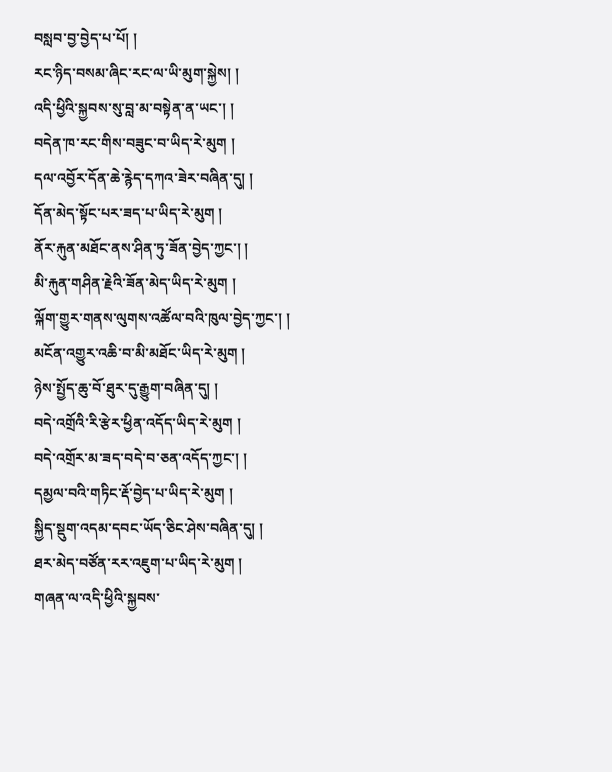བསླབ་བྱ་བྱེད་པ་པོ། །
རང་ཉིད་བསམ་ཞིང་རང་ལ་ཡི་མུག་སྐྱེས། །
འདི་ཕྱིའི་སྐྱབས་སུ་བླ་མ་བསྟེན་ན་ཡང་། །
བདེན་ཁ་རང་གིས་བཟུང་བ་ཡིད་རེ་མུག །
དལ་འབྱོར་དོན་ཆེ་རྙེད་དཀའ་ཟེར་བཞིན་དུ། །
དོན་མེད་སྟོང་པར་ཟད་པ་ཡིད་རེ་མུག །
ནོར་རྐུན་མཐོང་ནས་ཤིན་ཏུ་ཟོན་བྱེད་ཀྱང་། །
མི་རྐུན་གཤིན་རྗེའི་ཟོན་མེད་ཡིད་རེ་མུག །
ལྐོག་གྱུར་གནས་ལུགས་འཚོལ་བའི་ཁུལ་བྱེད་ཀྱང་། །
མངོན་འགྱུར་འཆི་བ་མི་མཐོང་ཡིད་རེ་མུག །
ཉེས་སྤྱོད་ཆུ་བོ་ཐུར་དུ་རྒྱུག་བཞིན་དུ། །
བདེ་འགྲོའི་རི་རྩེར་ཕྱིན་འདོད་ཡིད་རེ་མུག །
བདེ་འགྲོར་མ་ཟད་བདེ་བ་ཅན་འདོད་ཀྱང་། །
དམྱལ་བའི་གཏིང་རྡོ་བྱེད་པ་ཡིད་རེ་མུག །
སྐྱིད་སྡུག་འདམ་དབང་ཡོད་ཅིང་ཤེས་བཞིན་དུ། །
ཐར་མེད་བཙོན་རར་འཇུག་པ་ཡིད་རེ་མུག །
གཞན་ལ་འདི་ཕྱིའི་སྐྱབས་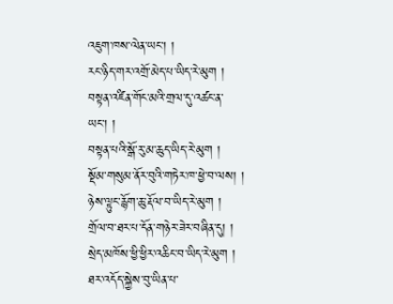འཇུག་ཁས་ལེན་ཡང་། །
རང་ཉིད་གར་འགྲོ་མེད་པ་ཡིད་རེ་མུག །
བསྟན་འཛིན་གོང་མའི་གྲལ་དུ་འཚང་ན་ཡང་། །
བསྟན་པའི་སྒོ་རུ་མ་ཆུད་ཡིད་རེ་མུག །
སྡོམ་གསུམ་ནོར་བུའི་གཏེར་ཁ་ཕྱེ་བ་ལས། །
ཉེས་ལྟུང་རྙོག་ཆུ་རྡོལ་བ་ཡིད་རེ་མུག །
གྲོལ་བ་ཐར་པ་དོན་གཉེར་ཟེར་བཞིན་དུ། །
སྲེད་མཁོས་ཕྱི་ཕྱིར་འཆིང་བ་ཡིད་རེ་མུག །
ཐར་འདོད་སྐྱེས་བུ་ཡིན་པ་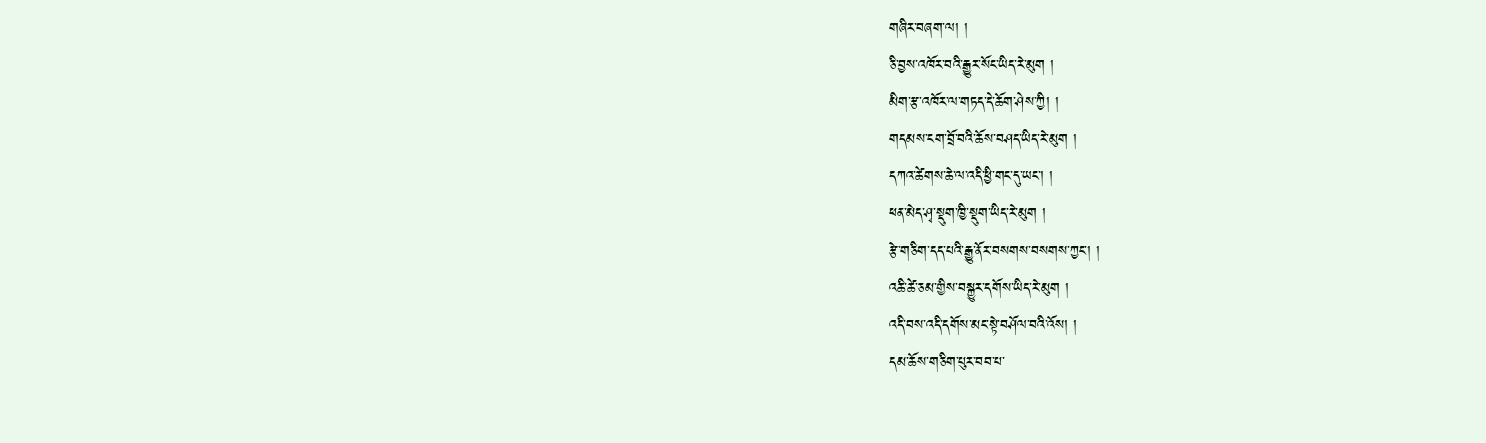གཞིར་བཞག་ལ། །
ཅི་བྱས་འཁོར་བའི་རྒྱུར་སོང་ཡིད་རེ་མུག །
མིག་རྩ་འཁོར་ལ་གཏད་དེ་ཆོག་ཤེས་ཀྱི། །
གདམས་ངག་བྲོ་བའི་ཆོས་བཤད་ཡིད་རེ་མུག །
དཀའ་ཚེགས་ཆེ་ལ་འདི་ཕྱི་གང་དུ་ཡང་། །
ཕན་མེད་ཤྭ་སྡུག་ཁྱི་སྡུག་ཡིད་རེ་མུག །
རྩེ་གཅིག་དད་པའི་རྒྱུ་ནོར་བསགས་བསགས་ཀྱང་། །
འཆི་ཚེ་ཅམ་གྱིས་བསྐྱུར་དགོས་ཡིད་རེ་མུག །
འདི་བས་འདི་དགོས་མང་སྟེ་བཤོལ་བའི་འོས། །
དམ་ཆོས་གཅིག་པུར་བབ་པ་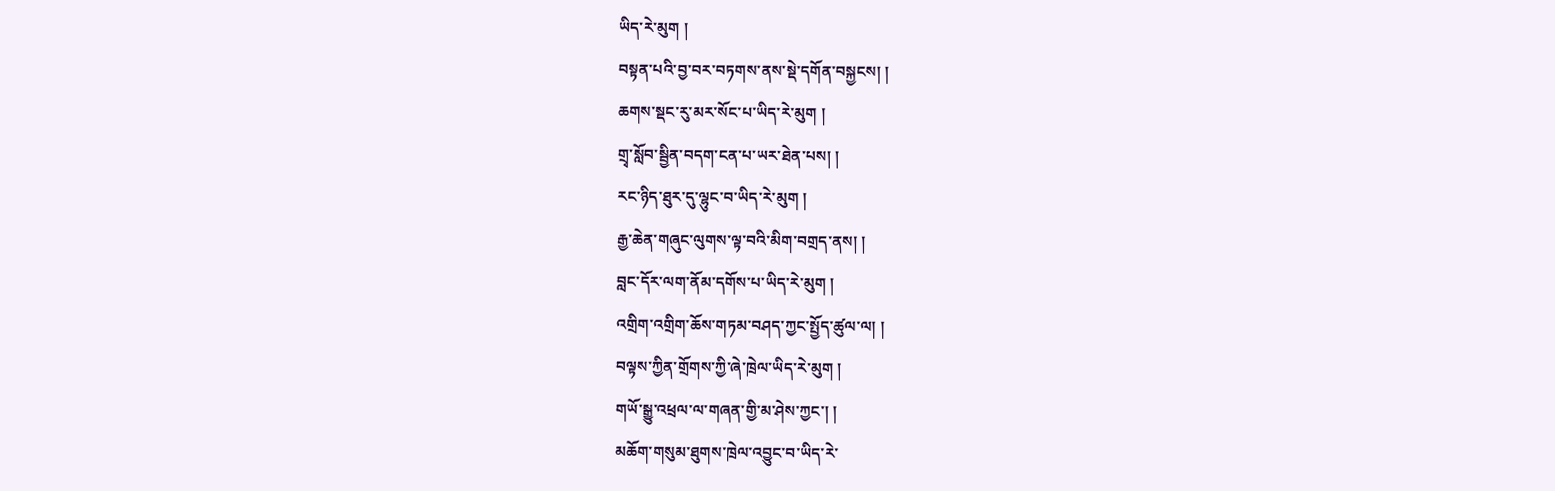ཡིད་རེ་མུག །
བསྟན་པའི་བྱ་བར་བཏགས་ནས་སྡེ་དགོན་བསྐྱངས། །
ཆགས་སྡང་རུ་མར་སོང་པ་ཡིད་རེ་མུག །
གྲྭ་སློབ་སྦྱིན་བདག་ངན་པ་ཡར་ཐེན་པས། །
རང་ཉིད་ཐུར་དུ་ལྷུང་བ་ཡིད་རེ་མུག །
རྒྱ་ཆེན་གཞུང་ལུགས་ལྟ་བའི་མིག་བགྲད་ནས། །
བླང་དོར་ལག་ནོམ་དགོས་པ་ཡིད་རེ་མུག །
འགྲིག་འགྲིག་ཆོས་གཏམ་བཤད་ཀྱང་སྤྱོད་ཚུལ་ལ། །
བལྟས་ཀྱིན་གྲོགས་ཀྱི་ཞེ་ཁྲེལ་ཡིད་རེ་མུག །
གཡོ་སྒྱུ་འཕྲལ་ལ་གཞན་གྱི་མ་ཤེས་ཀྱང་། །
མཆོག་གསུམ་ཐུགས་ཁྲེལ་འབྱུང་བ་ཡིད་རེ་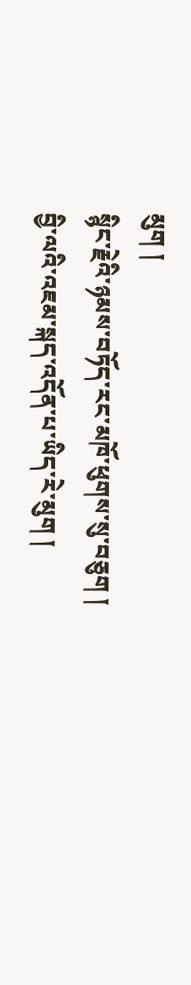མུག །
སྙིང་རྗེའི་ཉམས་བཏོད་རང་མཁོ་ཕུགས་སུ་བཅུག །
བྱི་ལའི་འཇམ་སྐད་འདོན་པ་ཡིད་རེ་མུག །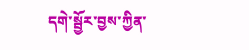དགེ་སྦྱོར་བྱས་ཀྱིན་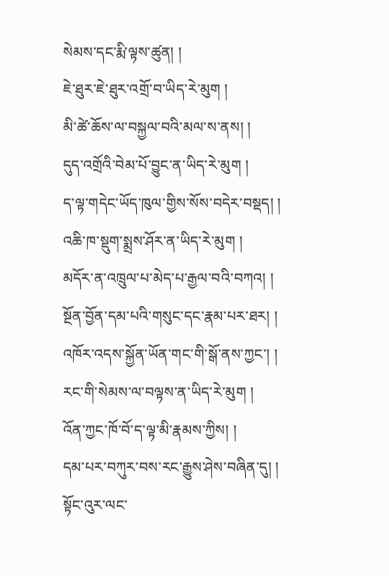སེམས་དང་རྨི་ལྟས་ཚུན། །
ཇེ་ཐུར་ཇེ་ཐུར་འགྲོ་བ་ཡིད་རེ་མུག །
མི་ཚེ་ཆོས་ལ་བསྐྱལ་བའི་མལ་ས་ནས། །
དུད་འགྲོའི་བེམ་པོ་བྱུང་ན་ཡིད་རེ་མུག །
ད་ལྟ་གདེང་ཡོད་ཁུལ་གྱིས་སོས་བདེར་བསྡད། །
འཆི་ཁ་སྡུག་སྨྲས་ཤོར་ན་ཡིད་རེ་མུག །
མདོར་ན་འཁྲུལ་པ་མེད་པ་རྒྱལ་བའི་བཀའ། །
སྔོན་བྱོན་དམ་པའི་གསུང་དང་རྣམ་པར་ཐར། །
འཁོར་འདས་སྐྱོན་ཡོན་གང་གི་སྒོ་ནས་ཀྱང་། །
རང་གི་སེམས་ལ་བལྟས་ན་ཡིད་རེ་མུག །
འོན་ཀྱང་ཁོ་བོ་ད་ལྟ་མི་རྣམས་ཀྱིས། །
དམ་པར་བཀུར་བས་རང་རྒྱུས་ཤེས་བཞིན་དུ། །
སྟོང་འུར་ལང་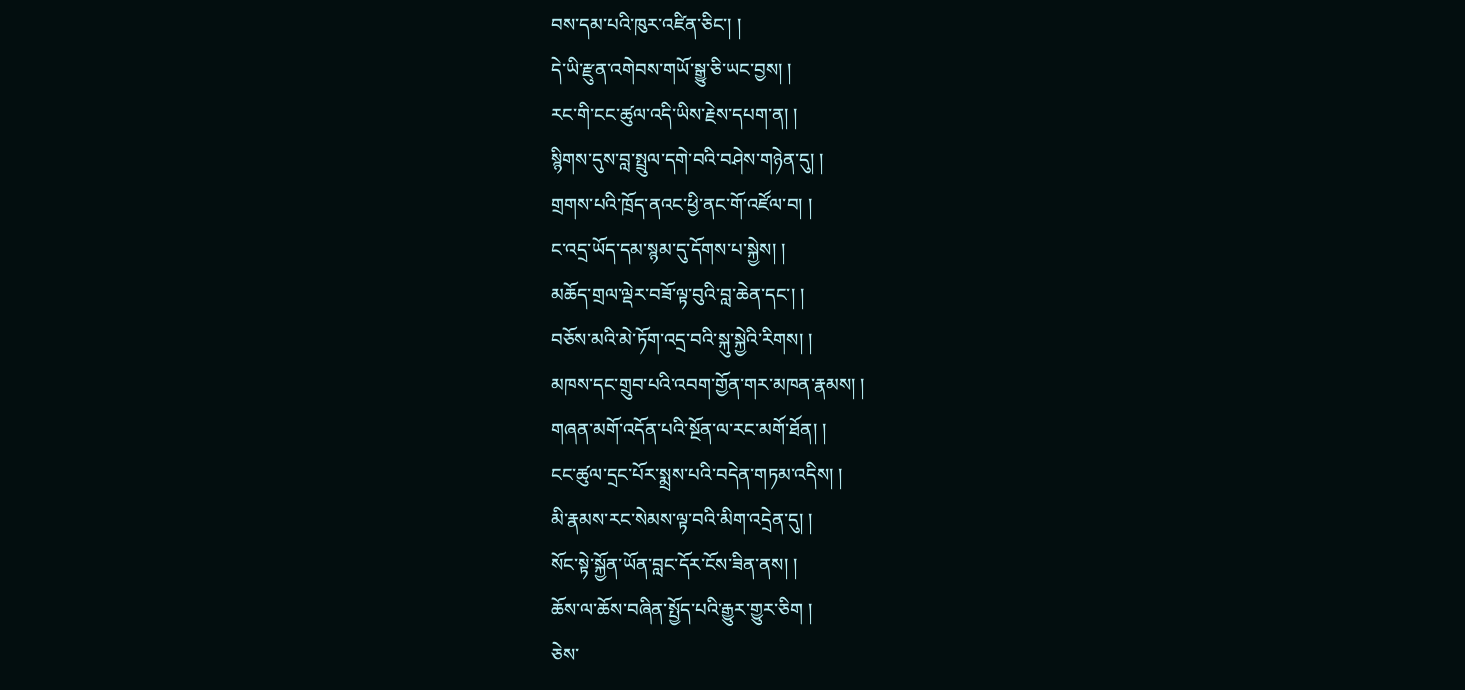བས་དམ་པའི་ཁུར་འཛིན་ཅིང་། །
དེ་ཡི་རྫུན་འགེབས་གཡོ་སྒྱུ་ཅི་ཡང་བྱས། །
རང་གི་ངང་ཚུལ་འདི་ཡིས་རྗེས་དཔག་ན། །
སྙིགས་དུས་བླ་སྤྲུལ་དགེ་བའི་བཤེས་གཉེན་དུ། །
གྲགས་པའི་ཁྲོད་ནའང་ཕྱི་ནང་གོ་འཛོལ་བ། །
ང་འདྲ་ཡོད་དམ་སྙམ་དུ་དོགས་པ་སྐྱེས། །
མཆོད་གྲལ་ལྡེར་བཟོ་ལྟ་བུའི་བླ་ཆེན་དང་། །
བཅོས་མའི་མེ་ཏོག་འདྲ་བའི་སྐུ་སྐྱེའི་རིགས། །
མཁས་དང་གྲུབ་པའི་འབག་གྱོན་གར་མཁན་རྣམས། །
གཞན་མགོ་འདོན་པའི་སྔོན་ལ་རང་མགོ་ཐོན། །
ངང་ཚུལ་དྲང་པོར་སྨྲས་པའི་བདེན་གཏམ་འདིས། །
མི་རྣམས་རང་སེམས་ལྟ་བའི་མིག་འདྲེན་དུ། །
སོང་སྟེ་སྐྱོན་ཡོན་བླང་དོར་ངོས་ཟིན་ནས། །
ཆོས་ལ་ཆོས་བཞིན་སྤྱོད་པའི་རྒྱུར་གྱུར་ཅིག །
ཅེས་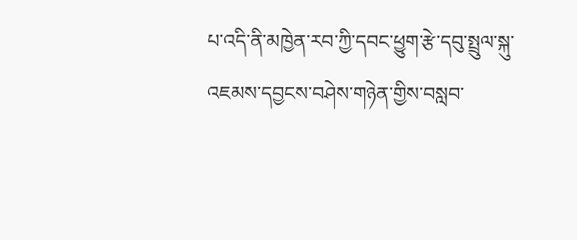པ་འདི་ནི་མཁྱེན་རབ་ཀྱི་དབང་ཕྱུག་རྩེ་དབུ་སྤྲུལ་སྐུ་འཇམས་དབྱངས་བཤེས་གཉེན་གྱིས་བསླབ་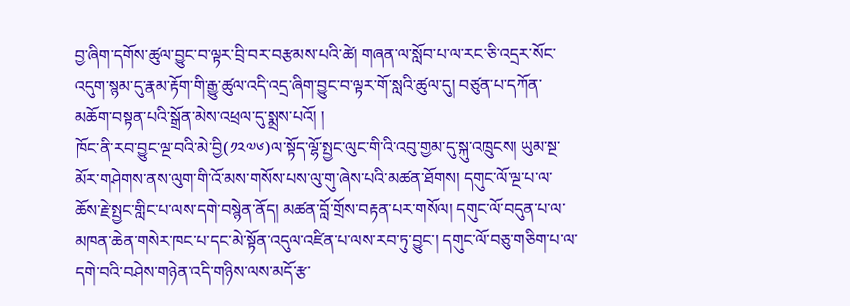བྱ་ཞིག་དགོས་ཚུལ་བྱུང་བ་ལྟར་བྲི་བར་བརྩམས་པའི་ཚེ། གཞན་ལ་སློབ་པ་ལ་རང་ཅི་འདྲར་སོང་འདུག་སྙམ་དུ་རྣམ་རྟོག་གི་རྒྱུ་ཚུལ་འདི་འདྲ་ཞིག་བྱུང་བ་ལྟར་གོ་སླའི་ཚུལ་དུ། བཙུན་པ་དཀོན་མཆོག་བསྟན་པའི་སྒྲོན་མེས་འཕྲལ་དུ་སྨྲས་པའོ། །
ཁོང་ནི་རབ་བྱུང་ལྔ་བའི་མེ་བྱི(༡༢༧༦)ལ་སྟོད་ལྷོ་སྤྱང་ལུང་གི་འི་འབུ་གྱམ་དུ་སྐུ་འཁྲུངས། ཡུམ་སྔ་མོར་གཤེགས་ནས་ལུག་གི་འོ་མས་གསོས་པས་ལུ་གུ་ཞེས་པའི་མཚན་ཐོགས། དགུང་ལོ་ལྔ་པ་ལ་ཆོས་རྗེ་སྤྱང་གླིང་པ་ལས་དགེ་བསྙེན་ནོད། མཚན་བློ་གྲོས་བརྟན་པར་གསོལ། དགུང་ལོ་བདུན་པ་ལ་མཁན་ཆེན་གསེར་ཁང་པ་དང་མེ་སྟོན་འདུལ་འཛིན་པ་ལས་རབ་ཏུ་བྱུང་། དགུང་ལོ་བཅུ་གཅིག་པ་ལ་དགེ་བའི་བཤེས་གཉེན་འདི་གཉིས་ལས་མདོ་རྩ་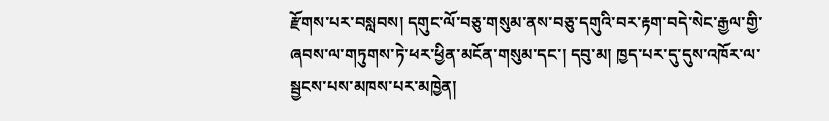རྫོགས་པར་བསླབས། དགུང་ལོ་བཅུ་གསུམ་ནས་བཅུ་དགུའི་བར་རྟག་བདེ་སེང་རྒྱལ་གྱི་ཞབས་ལ་གཏུགས་ཏེ་ཕར་ཕྱིན་མངོན་གསུམ་དང་། དབུ་མ། ཁྱད་པར་དུ་དུས་འཁོར་ལ་སྦྱངས་པས་མཁས་པར་མཁྱེན།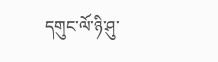དགུང་ལོ་ཉི་ཤུ་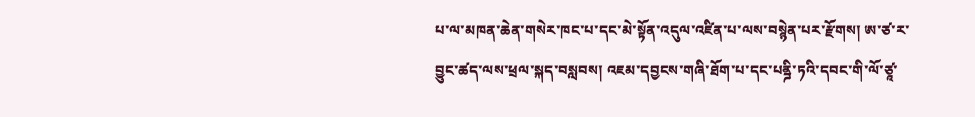པ་ལ་མཁན་ཆེན་གསེར་ཁང་པ་དང་མེ་སྟོན་འདུལ་འཛིན་པ་ལས་བསྙེན་པར་རྫོགས། ཨ་ཙ་ར་བྱུང་ཚད་ལས་ཕྲལ་སྐད་བསླབས། འཇམ་དབྱངས་གཞི་ཐོག་པ་དང་པནྜི་ཏའི་དབང་གི་ལོ་ཙཱ་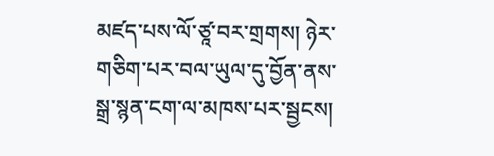མཛད་པས་ལོ་ཙཱ་བར་གྲགས། ཉེར་གཅིག་པར་བལ་ཡུལ་དུ་བྱོན་ནས་སྒྲ་སྙན་ངག་ལ་མཁས་པར་སྦྱངས།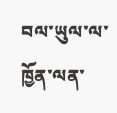བལ་ཡུལ་ལ་ཁྱོན་ལན་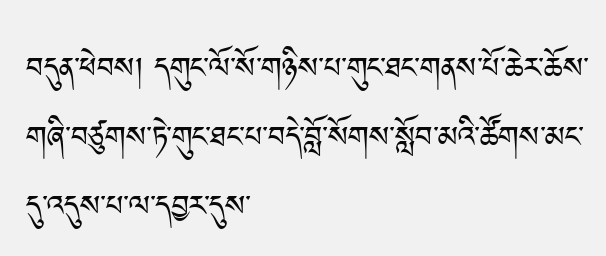བདུན་ཕེབས། དགུང་ལོ་སོ་གཉིས་པ་གུང་ཐང་གནས་པོ་ཆེར་ཆོས་གཞི་བཙུགས་ཏེ་གུང་ཐང་པ་བདེ་བློ་སོགས་སློབ་མའི་ཚོགས་མང་དུ་འདུས་པ་ལ་དབྱར་དུས་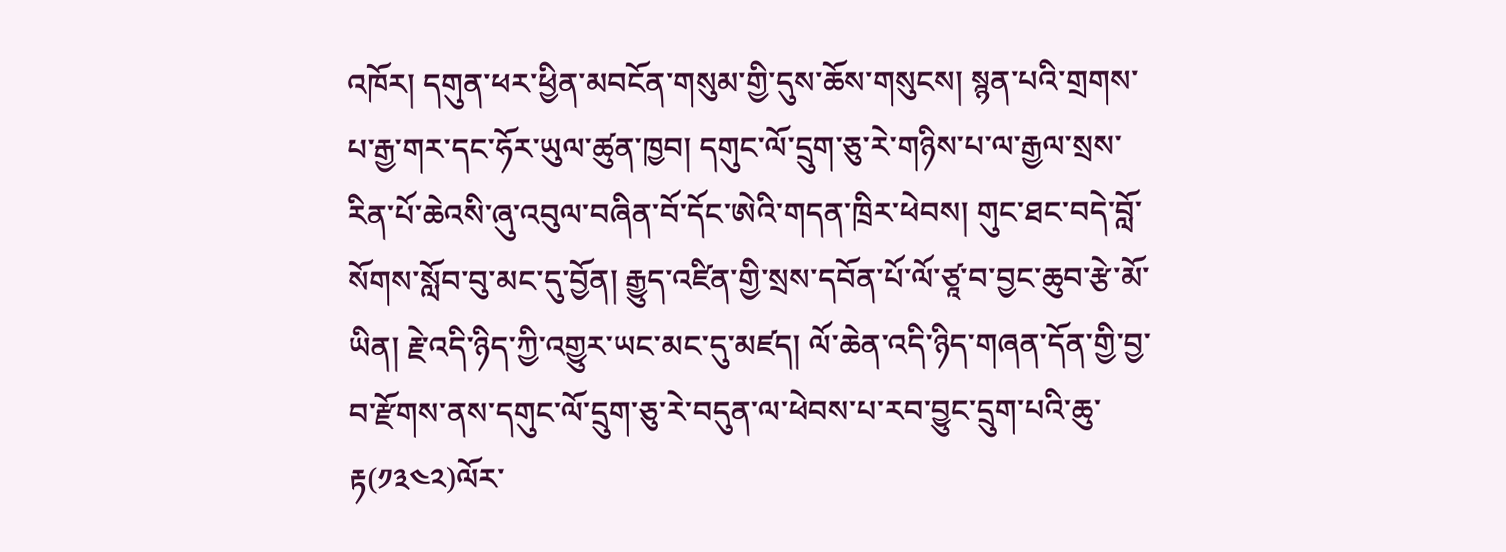འཁོར། དགུན་ཕར་ཕྱིན་མབངོན་གསུམ་གྱི་དུས་ཆོས་གསུངས། སྙན་པའི་གྲགས་པ་རྒྱ་གར་དང་ཧོར་ཡུལ་ཚུན་ཁྱབ། དགུང་ལོ་དྲུག་ཅུ་རེ་གཉིས་པ་ལ་རྒྱལ་སྲས་རིན་པོ་ཆེའསི་ཞུ་འབུལ་བཞིན་བོ་དོང་ཨེའི་གདན་ཁྲིར་ཕེབས། གུང་ཐང་བདེ་བློ་སོགས་སློབ་བུ་མང་དུ་བྱོན། རྒྱུད་འཛིན་གྱི་སྲས་དབོན་པོ་ལོ་ཙཱ་བ་བྱང་ཆུབ་རྩེ་མོ་ཡིན། རྗེ་འདི་ཉིད་ཀྱི་འགྱུར་ཡང་མང་དུ་མཛད། ལོ་ཆེན་འདི་ཉིད་གཞན་དོན་གྱི་བྱ་བ་རྫོགས་ནས་དགུང་ལོ་དྲུག་ཅུ་རེ་བདུན་ལ་ཕེབས་པ་རབ་བྱུང་དྲུག་པའི་ཆུ་རྟ(༡༣༤༢)ལོར་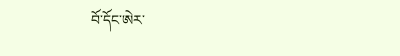བོ་དོང་ཨེར་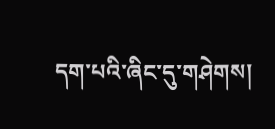དག་པའི་ཞིང་དུ་གཤེགས།